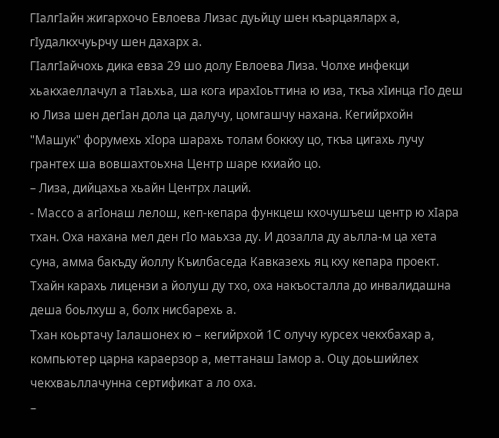ГIалгIайн жигархочо Евлоева Лизас дуьйцу шен къарцаяларх а, гIудалкхчуьрчу шен дахарх а.
ГIалгIайчохь дика евза 29 шо долу Евлоева Лиза. Чолхе инфекци хьакхаеллачул а тIаьхьа, ша кога ирахIоьттина ю иза, ткъа хIинца гIо деш ю Лиза шен дегIан дола ца далучу, цомгашчу нахана. Кегийрхойн "Машук" форумехь хIора шарахь толам боккху цо, ткъа цигахь лучу грантех ша вовшахтоьхна Центр шаре кхиайо цо.
– Лиза, дийцахьа хьайн Центрх лаций.
- Массо а агIонаш лелош, кеп-кепара функцеш кхочушъеш центр ю хIара тхан. Оха нахана мел ден гIо маьхза ду. И дозалла ду аьлла-м ца хета суна, амма бакъду йоллу Къилбаседа Кавказехь яц кху кепара проект. Тхайн карахь лицензи а йолуш ду тхо, оха накъосталла до инвалидашна деша боьлхуш а, болх нисбарехь а.
Тхан коьртачу Iалашонех ю – кегийрхой 1С олучу курсех чекхбахар а, компьютер царна караерзор а, меттанаш Iамор а. Оцу доьшийлех чекхваьллачунна сертификат а ло оха.
–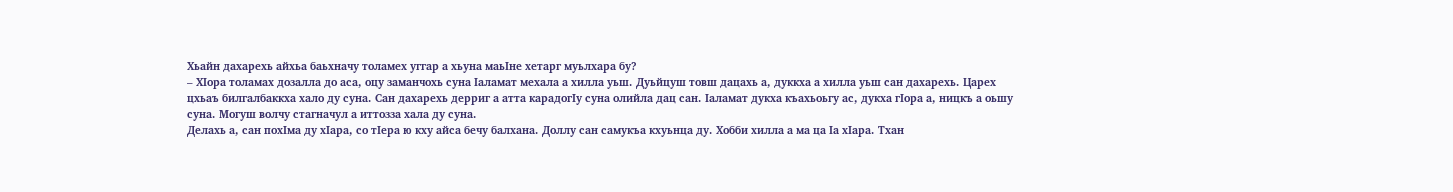Хьайн дахарехь айхьа баьхначу толамех уггар а хьуна маьIне хетарг муьлхара бу?
– ХIора толамах дозалла до аса, оцу заманчохь суна Iаламат мехала а хилла уьш. Дуьйцуш товш дацахь а, дуккха а хилла уьш сан дахарехь. Царех цхьаъ билгалбаккха хало ду суна. Сан дахарехь дерриг а атта карадогIу суна олийла дац сан. Iаламат дукха къахьоьгу ас, дукха гIора а, ницкъ а оьшу суна. Могуш волчу стагначул а иттозза хала ду суна.
Делахь а, сан похIма ду хIара, со тIера ю кху айса бечу балхана. Доллу сан самукъа кхуьнца ду. Хобби хилла а ма ца Iа хIара. Тхан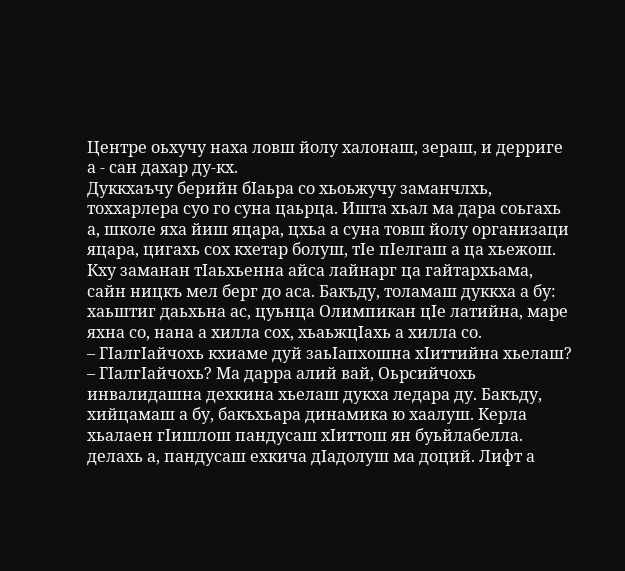Центре оьхучу наха ловш йолу халонаш, зераш, и дерриге а - сан дахар ду-кх.
Дуккхаъчу берийн бIаьра со хьоьжучу заманчлхь, тоххарлера суо го суна цаьрца. Ишта хьал ма дара соьгахь а, школе яха йиш яцара, цхьа а суна товш йолу организаци яцара, цигахь сох кхетар болуш, тIе пIелгаш а ца хьежош.
Кху заманан тIаьхьенна айса лайнарг ца гайтархьама, сайн ницкъ мел берг до аса. Бакъду, толамаш дуккха а бу: хаьштиг даьхьна ас, цуьнца Олимпикан цIе латийна, маре яхна со, нана а хилла сох, хьаьжцIахь а хилла со.
– ГIалгIайчохь кхиаме дуй заьIапхошна хIиттийна хьелаш?
– ГIалгIайчохь? Ма дарра алий вай, Оьрсийчохь инвалидашна дехкина хьелаш дукха ледара ду. Бакъду, хийцамаш а бу, бакъхьара динамика ю хаалуш. Керла хьалаен гIишлош пандусаш хIиттош ян буьйлабелла. делахь а, пандусаш ехкича дIадолуш ма доций. Лифт а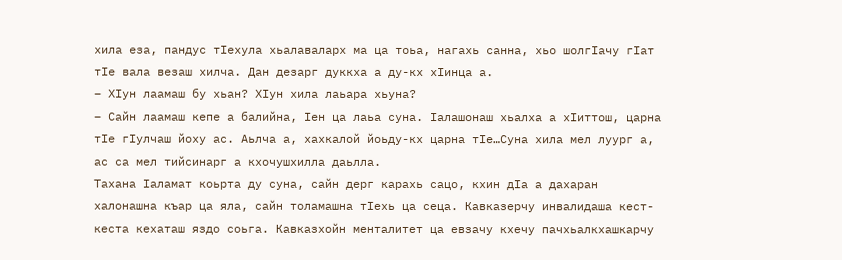хила еза, пандус тIехула хьалаваларх ма ца тоьа, нагахь санна, хьо шолгIачу гIат тIе вала везаш хилча. Дан дезарг дуккха а ду-кх хIинца а.
– ХIун лаамаш бу хьан? ХIун хила лаьара хьуна?
– Сайн лаамаш кепе а балийна, Iен ца лаьа суна. Iалашонаш хьалха а хIиттош, царна тIе гIулчаш йоху ас. Аьлча а, хахкалой йоьду-кх царна тIе…Суна хила мел луург а, ас са мел тийсинарг а кхочушхилла даьлла.
Тахана Iаламат коьрта ду суна, сайн дерг карахь сацо, кхин дIа а дахаран халонашна къар ца яла, сайн толамашна тIехь ца сеца. Кавказерчу инвалидаша кест-кеста кехаташ яздо соьга. Кавказхойн менталитет ца евзачу кхечу пачхьалкхашкарчу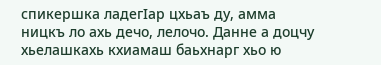спикершка ладегIар цхьаъ ду, амма ницкъ ло ахь дечо, лелочо. Данне а доцчу хьелашкахь кхиамаш баьхнарг хьо ю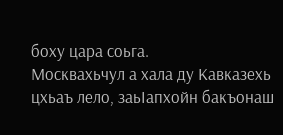боху цара соьга.
Москвахьчул а хала ду Кавказехь цхьаъ лело, заьIапхойн бакъонаш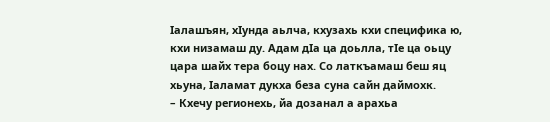Iалашъян, хIунда аьлча, кхузахь кхи специфика ю, кхи низамаш ду. Адам дIа ца доьлла, тIе ца оьцу цара шайх тера боцу нах. Со латкъамаш беш яц хьуна, Iаламат дукха беза суна сайн даймохк.
– Кхечу регионехь, йа дозанал а арахьа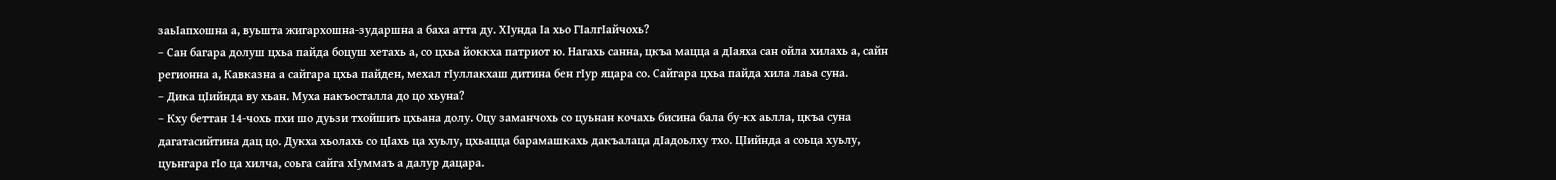заьIапхошна а, вуьшта жигархошна-зударшна а баха атта ду. ХIунда Iа хьо ГIалгIайчохь?
– Сан багара долуш цхьа пайда боцуш хетахь а, со цхьа йоккха патриот ю. Нагахь санна, цкъа мацца а дIаяха сан ойла хилахь а, сайн регионна а, Кавказна а сайгара цхьа пайден, мехал гIуллакхаш дитина бен гIур яцара со. Сайгара цхьа пайда хила лаьа суна.
– Дика цIийнда ву хьан. Муха накъосталла до цо хьуна?
– Кху беттан 14-чохь пхи шо дуьзи тхойшиъ цхьана долу. Оцу заманчохь со цуьнан кочахь бисина бала бу-кх аьлла, цкъа суна дагатасийтина дац цо. Дукха хьолахь со цIахь ца хуьлу, цхьацца барамашкахь дакъалаца дIадоьлху тхо. ЦIийнда а соьца хуьлу, цуьнгара гIо ца хилча, соьга сайга хIуммаъ а далур дацара.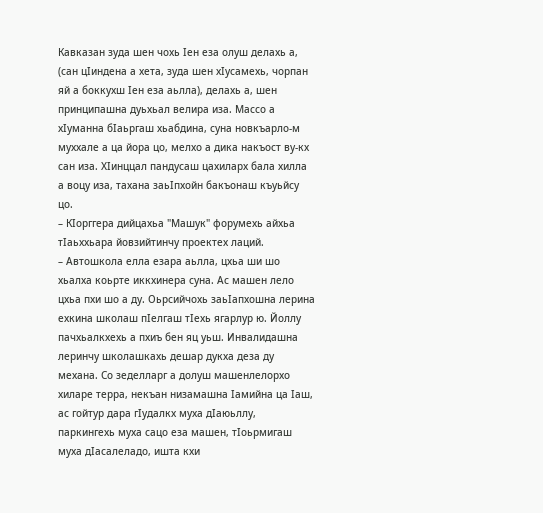Кавказан зуда шен чохь Iен еза олуш делахь а, (сан цIиндена а хета, зуда шен хIусамехь, чорпан яй а боккухш Iен еза аьлла), делахь а, шен принципашна дуьхьал велира иза. Массо а хIуманна бIаьргаш хьабдина, суна новкъарло-м муххале а ца йора цо, мелхо а дика накъост ву-кх сан иза. ХIинццал пандусаш цахиларх бала хилла а воцу иза, тахана заьIпхойн бакъонаш къуьйсу цо.
– КIорггера дийцахьа "Машук" форумехь айхьа тIаьххьара йовзийтинчу проектех лаций.
– Автошкола елла езара аьлла, цхьа ши шо хьалха коьрте иккхинера суна. Ас машен лело цхьа пхи шо а ду. Оьрсийчохь заьIапхошна лерина ехкина школаш пIелгаш тIехь ягарлур ю. Йоллу пачхьалкхехь а пхиъ бен яц уьш. Инвалидашна леринчу школашкахь дешар дукха деза ду механа. Со зеделларг а долуш машенлелорхо хиларе терра, некъан низамашна Iамийна ца Iаш, ас гойтур дара гIудалкх муха дIаюьллу, паркингехь муха сацо еза машен, тIоьрмигаш муха дIасалеладо, ишта кхи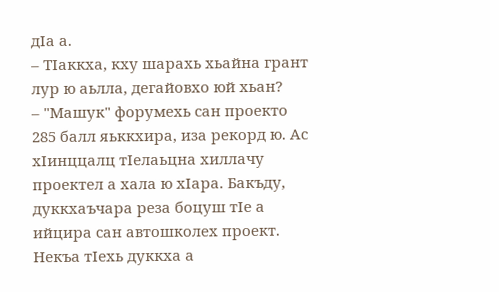дIа а.
– ТIаккха, кху шарахь хьайна грант лур ю аьлла, дегайовхо юй хьан?
– "Машук" форумехь сан проекто 285 балл яьккхира, иза рекорд ю. Ас хIинццалц тIелаьцна хиллачу проектел а хала ю хIара. Бакъду, дуккхаъчара реза боцуш тIе а ийцира сан автошколех проект. Некъа тIехь дуккха а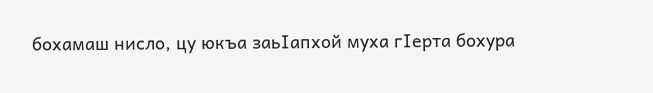бохамаш нисло, цу юкъа заьIапхой муха гIерта бохура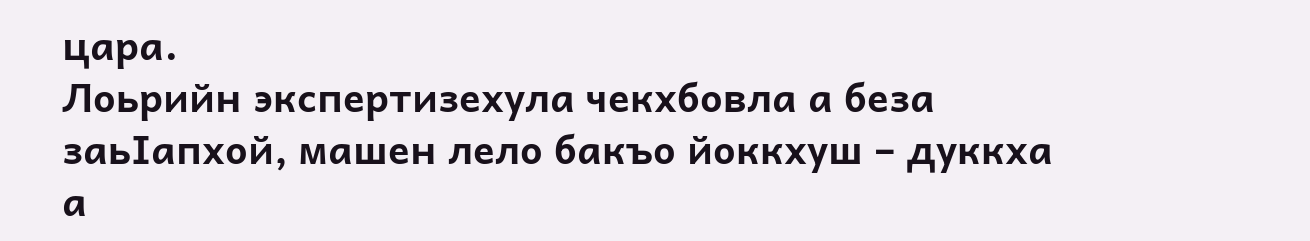цара.
Лоьрийн экспертизехула чекхбовла а беза заьIапхой, машен лело бакъо йоккхуш – дуккха а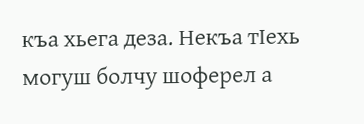къа хьега деза. Некъа тIехь могуш болчу шоферел а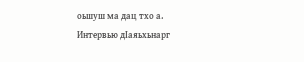оьшуш ма дац тхо а.
Интервью дIаяьхьнарг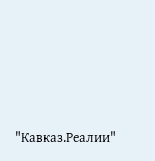"Кавказ.Реалии"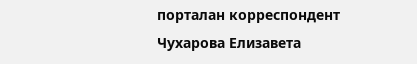порталан корреспондент Чухарова Елизавета